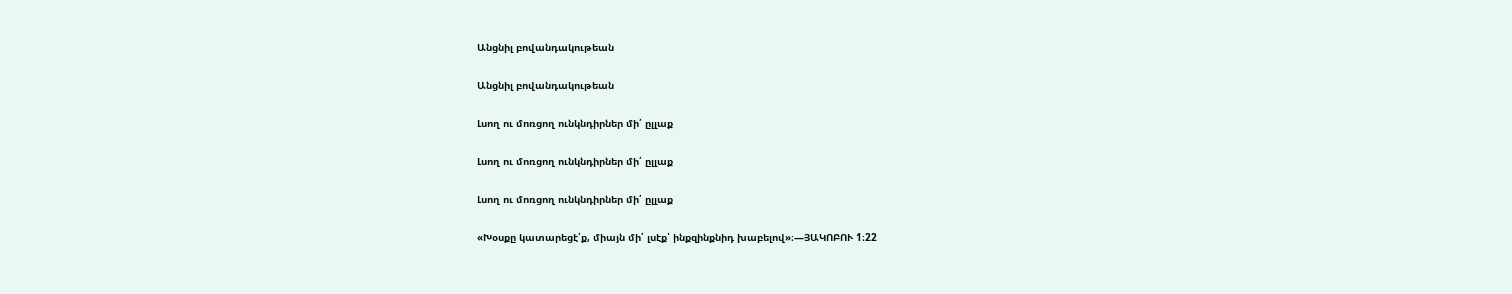Անցնիլ բովանդակութեան

Անցնիլ բովանդակութեան

Լսող ու մոռցող ունկնդիրներ մի՛ ըլլաք

Լսող ու մոռցող ունկնդիրներ մի՛ ըլլաք

Լսող ու մոռցող ունկնդիրներ մի՛ ըլլաք

«Խօսքը կատարեցէ՛ք, միայն մի՛ լսէք՝ ինքզինքնիդ խաբելով»։—ՅԱԿՈԲՈՒ 1։22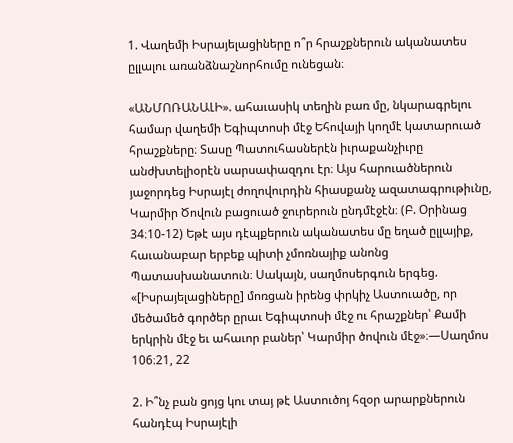1. Վաղեմի Իսրայելացիները ո՞ր հրաշքներուն ականատես ըլլալու առանձնաշնորհումը ունեցան։

«ԱՆՄՈՌԱՆԱԼԻ». ահաւասիկ տեղին բառ մը, նկարագրելու համար վաղեմի Եգիպտոսի մէջ Եհովայի կողմէ կատարուած հրաշքները։ Տասը Պատուհասներէն իւրաքանչիւրը անժխտելիօրէն սարսափազդու էր։ Այս հարուածներուն յաջորդեց Իսրայէլ ժողովուրդին հիասքանչ ազատագրութիւնը, Կարմիր Ծովուն բացուած ջուրերուն ընդմէջէն։ (Բ. Օրինաց 34։10-12) Եթէ այս դէպքերուն ականատես մը եղած ըլլայիք, հաւանաբար երբեք պիտի չմոռնայիք անոնց Պատասխանատուն։ Սակայն, սաղմոսերգուն երգեց. «[Իսրայելացիները] մոռցան իրենց փրկիչ Աստուածը, որ մեծամեծ գործեր ըրաւ Եգիպտոսի մէջ ու հրաշքներ՝ Քամի երկրին մէջ եւ ահաւոր բաներ՝ Կարմիր ծովուն մէջ»։—Սաղմոս 106։21, 22

2. Ի՞նչ բան ցոյց կու տայ թէ Աստուծոյ հզօր արարքներուն հանդէպ Իսրայէլի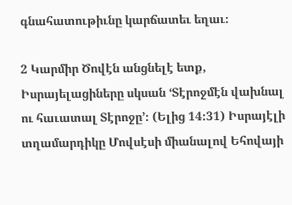գնահատութիւնը կարճատեւ եղաւ։

2 Կարմիր Ծովէն անցնելէ ետք, Իսրայելացիները սկսան ‘Տէրոջմէն վախնալ ու հաւատալ Տէրոջը’։ (Ելից 14։31) Իսրայէլի տղամարդիկը Մովսէսի միանալով Եհովայի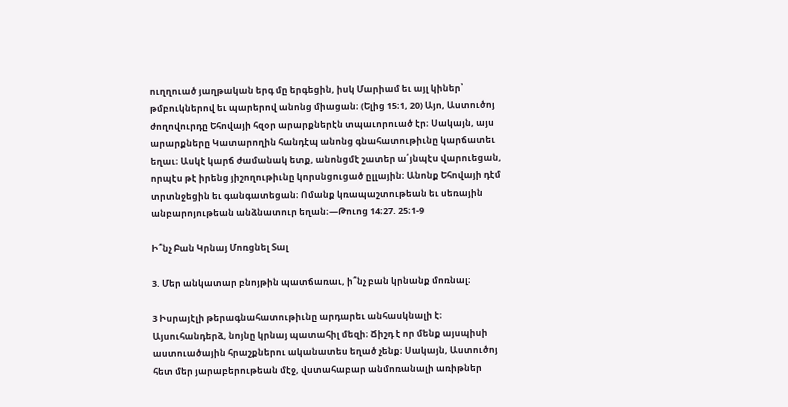ուղղուած յաղթական երգ մը երգեցին, իսկ Մարիամ եւ այլ կիներ՝ թմբուկներով եւ պարերով անոնց միացան։ (Ելից 15։1, 20) Այո, Աստուծոյ ժողովուրդը Եհովայի հզօր արարքներէն տպաւորուած էր։ Սակայն, այս արարքները Կատարողին հանդէպ անոնց գնահատութիւնը կարճատեւ եղաւ։ Ասկէ կարճ ժամանակ ետք, անոնցմէ շատեր ա՛յնպէս վարուեցան, որպէս թէ իրենց յիշողութիւնը կորսնցուցած ըլլային։ Անոնք Եհովայի դէմ տրտնջեցին եւ գանգատեցան։ Ոմանք կռապաշտութեան եւ սեռային անբարոյութեան անձնատուր եղան։—Թուոց 14։27. 25։1-9

Ի՞նչ Բան Կրնայ Մոռցնել Տալ

3. Մեր անկատար բնոյթին պատճառաւ, ի՞նչ բան կրնանք մոռնալ։

3 Իսրայէլի թերագնահատութիւնը արդարեւ անհասկնալի է։ Այսուհանդերձ, նոյնը կրնայ պատահիլ մեզի։ Ճիշդ է որ մենք այսպիսի աստուածային հրաշքներու ականատես եղած չենք։ Սակայն, Աստուծոյ հետ մեր յարաբերութեան մէջ, վստահաբար անմոռանալի առիթներ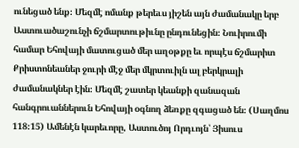ունեցած ենք։ Մեզմէ ոմանք թերեւս յիշեն այն ժամանակը երբ Աստուածաշունչի ճշմարտութիւնը ընդունեցին։ Նուիրումի համար Եհովայի մատուցած մեր աղօթքը եւ որպէս ճշմարիտ Քրիստոնեաներ ջուրի մէջ մեր մկրտուիլն ալ բերկրալի ժամանակներ էին։ Մեզմէ շատեր կեանքի զանազան հանգրուաններուն Եհովայի օգնող ձեռքը զգացած են։ (Սաղմոս 118։15) Ամենէն կարեւորը, Աստուծոյ Որդւոյն՝ Յիսուս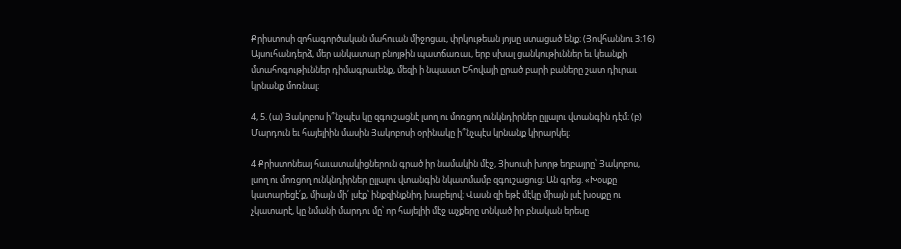Քրիստոսի զոհագործական մահուան միջոցաւ, փրկութեան յոյսը ստացած ենք։ (Յովհաննու 3։16) Այսուհանդերձ, մեր անկատար բնոյթին պատճառաւ, երբ սխալ ցանկութիւններ եւ կեանքի մտահոգութիւններ դիմագրաւենք, մեզի ի նպաստ Եհովայի ըրած բարի բաները շատ դիւրաւ կրնանք մոռնալ։

4, 5. (ա) Յակոբոս ի՞նչպէս կը զգուշացնէ լսող ու մոռցող ունկնդիրներ ըլլալու վտանգին դէմ։ (բ) Մարդուն եւ հայելիին մասին Յակոբոսի օրինակը ի՞նչպէս կրնանք կիրարկել։

4 Քրիստոնեայ հաւատակիցներուն գրած իր նամակին մէջ, Յիսուսի խորթ եղբայրը՝ Յակոբոս, լսող ու մոռցող ունկնդիրներ ըլլալու վտանգին նկատմամբ զգուշացուց։ Ան գրեց. «Խօսքը կատարեցէ՛ք, միայն մի՛ լսէք՝ ինքզինքնիդ խաբելով։ Վասն զի եթէ մէկը միայն լսէ խօսքը ու չկատարէ, կը նմանի մարդու մը՝ որ հայելիի մէջ աչքերը տնկած իր բնական երեսը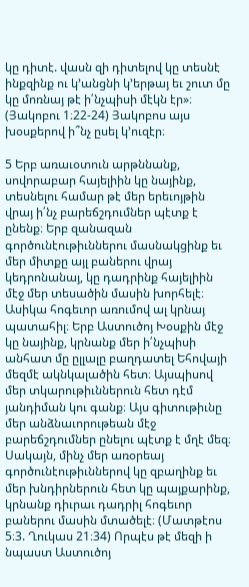կը դիտէ. վասն զի դիտելով կը տեսնէ ինքզինք ու կ’անցնի կ’երթայ եւ շուտ մը կը մոռնայ թէ ի՛նչպիսի մէկն էր»։ (Յակոբու 1։22-24) Յակոբոս այս խօսքերով ի՞նչ ըսել կ’ուզէր։

5 Երբ առաւօտուն արթննանք, սովորաբար հայելիին կը նայինք, տեսնելու համար թէ մեր երեւոյթին վրայ ի՛նչ բարեճշդումներ պէտք է ընենք։ Երբ զանազան գործունէութիւններու մասնակցինք եւ մեր միտքը այլ բաներու վրայ կեդրոնանայ, կը դադրինք հայելիին մէջ մեր տեսածին մասին խորհելէ։ Ասիկա հոգեւոր առումով ալ կրնայ պատահիլ։ Երբ Աստուծոյ Խօսքին մէջ կը նայինք, կրնանք մեր ի՛նչպիսի անհատ մը ըլլալը բաղդատել Եհովայի մեզմէ ակնկալածին հետ։ Այսպիսով մեր տկարութիւններուն հետ դէմ յանդիման կու գանք։ Այս գիտութիւնը մեր անձնաւորութեան մէջ բարեճշդումներ ընելու պէտք է մղէ մեզ։ Սակայն, մինչ մեր առօրեայ գործունէութիւններով կը զբաղինք եւ մեր խնդիրներուն հետ կը պայքարինք, կրնանք դիւրաւ դադրիլ հոգեւոր բաներու մասին մտածելէ։ (Մատթէոս 5։3. Ղուկաս 21։34) Որպէս թէ մեզի ի նպաստ Աստուծոյ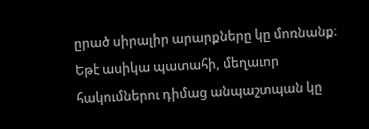ըրած սիրալիր արարքները կը մոռնանք։ Եթէ ասիկա պատահի, մեղաւոր հակումներու դիմաց անպաշտպան կը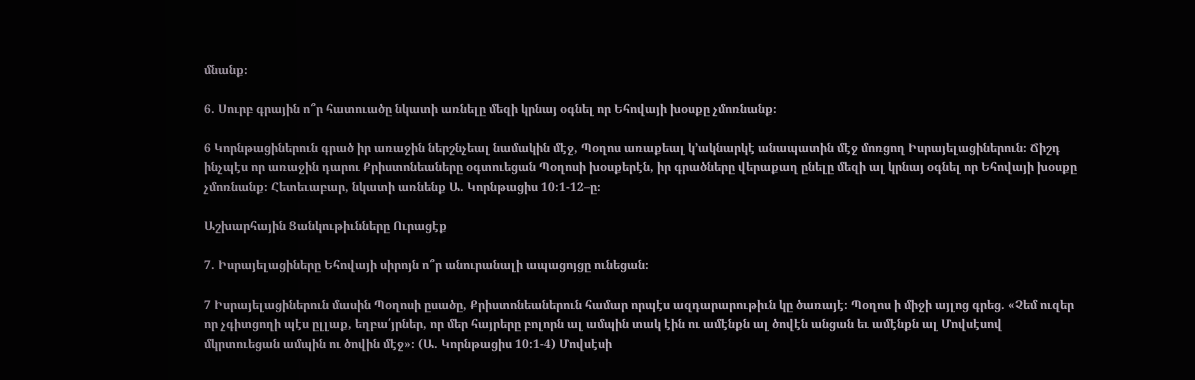մնանք։

6. Սուրբ գրային ո՞ր հատուածը նկատի առնելը մեզի կրնայ օգնել որ Եհովայի խօսքը չմոռնանք։

6 Կորնթացիներուն գրած իր առաջին ներշնչեալ նամակին մէջ, Պօղոս առաքեալ կ’ակնարկէ անապատին մէջ մոռցող Իսրայելացիներուն։ Ճիշդ ինչպէս որ առաջին դարու Քրիստոնեաները օգտուեցան Պօղոսի խօսքերէն, իր գրածները վերաքաղ ընելը մեզի ալ կրնայ օգնել որ Եհովայի խօսքը չմոռնանք։ Հետեւաբար, նկատի առնենք Ա. Կորնթացիս 10։1-12–ը։

Աշխարհային Ցանկութիւնները Ուրացէք

7. Իսրայելացիները Եհովայի սիրոյն ո՞ր անուրանալի ապացոյցը ունեցան։

7 Իսրայելացիներուն մասին Պօղոսի ըսածը, Քրիստոնեաներուն համար որպէս ազդարարութիւն կը ծառայէ։ Պօղոս ի միջի այլոց գրեց. «Չեմ ուզեր որ չգիտցողի պէս ըլլաք, եղբա՛յրներ, որ մեր հայրերը բոլորն ալ ամպին տակ էին ու ամէնքն ալ ծովէն անցան եւ ամէնքն ալ Մովսէսով մկրտուեցան ամպին ու ծովին մէջ»։ (Ա. Կորնթացիս 10։1-4) Մովսէսի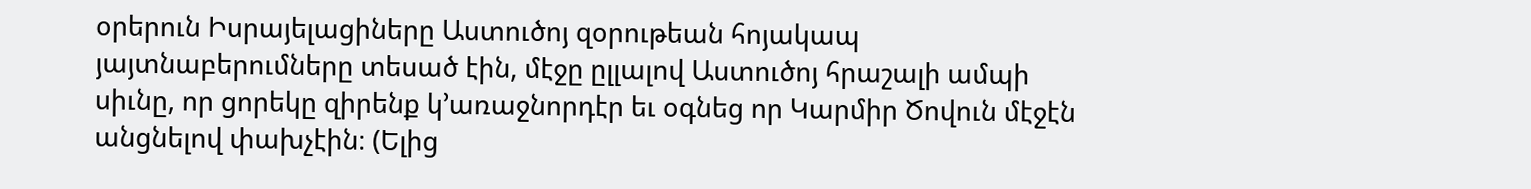օրերուն Իսրայելացիները Աստուծոյ զօրութեան հոյակապ յայտնաբերումները տեսած էին, մէջը ըլլալով Աստուծոյ հրաշալի ամպի սիւնը, որ ցորեկը զիրենք կ’առաջնորդէր եւ օգնեց որ Կարմիր Ծովուն մէջէն անցնելով փախչէին։ (Ելից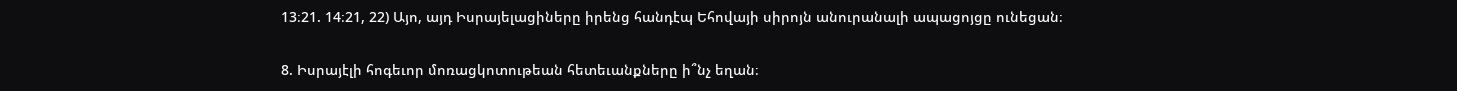13։21. 14։21, 22) Այո, այդ Իսրայելացիները իրենց հանդէպ Եհովայի սիրոյն անուրանալի ապացոյցը ունեցան։

8. Իսրայէլի հոգեւոր մոռացկոտութեան հետեւանքները ի՞նչ եղան։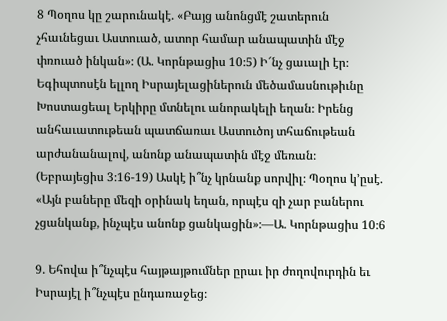8 Պօղոս կը շարունակէ. «Բայց անոնցմէ շատերուն չհաւնեցաւ Աստուած, ատոր համար անապատին մէջ փռուած ինկան»։ (Ա. Կորնթացիս 10։5) Ի՜նչ ցաւալի էր։ Եգիպտոսէն ելլող Իսրայելացիներուն մեծամասնութիւնը Խոստացեալ Երկիրը մտնելու անորակելի եղան։ Իրենց անհաւատութեան պատճառաւ Աստուծոյ տհաճութեան արժանանալով, անոնք անապատին մէջ մեռան։ (Եբրայեցիս 3։16-19) Ասկէ ի՞նչ կրնանք սորվիլ։ Պօղոս կ’ըսէ. «Այն բաները մեզի օրինակ եղան, որպէս զի չար բաներու չցանկանք, ինչպէս անոնք ցանկացին»։—Ա. Կորնթացիս 10։6

9. Եհովա ի՞նչպէս հայթայթումներ ըրաւ իր ժողովուրդին եւ Իսրայէլ ի՞նչպէս ընդառաջեց։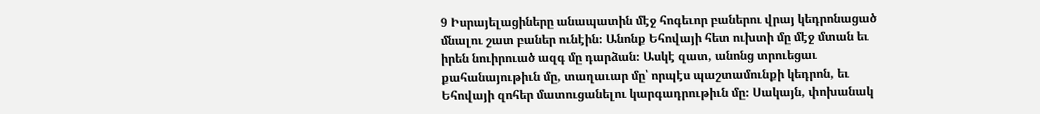9 Իսրայելացիները անապատին մէջ հոգեւոր բաներու վրայ կեդրոնացած մնալու շատ բաներ ունէին։ Անոնք Եհովայի հետ ուխտի մը մէջ մտան եւ իրեն նուիրուած ազգ մը դարձան։ Ասկէ զատ, անոնց տրուեցաւ քահանայութիւն մը, տաղաւար մը՝ որպէս պաշտամունքի կեդրոն, եւ Եհովայի զոհեր մատուցանելու կարգադրութիւն մը։ Սակայն, փոխանակ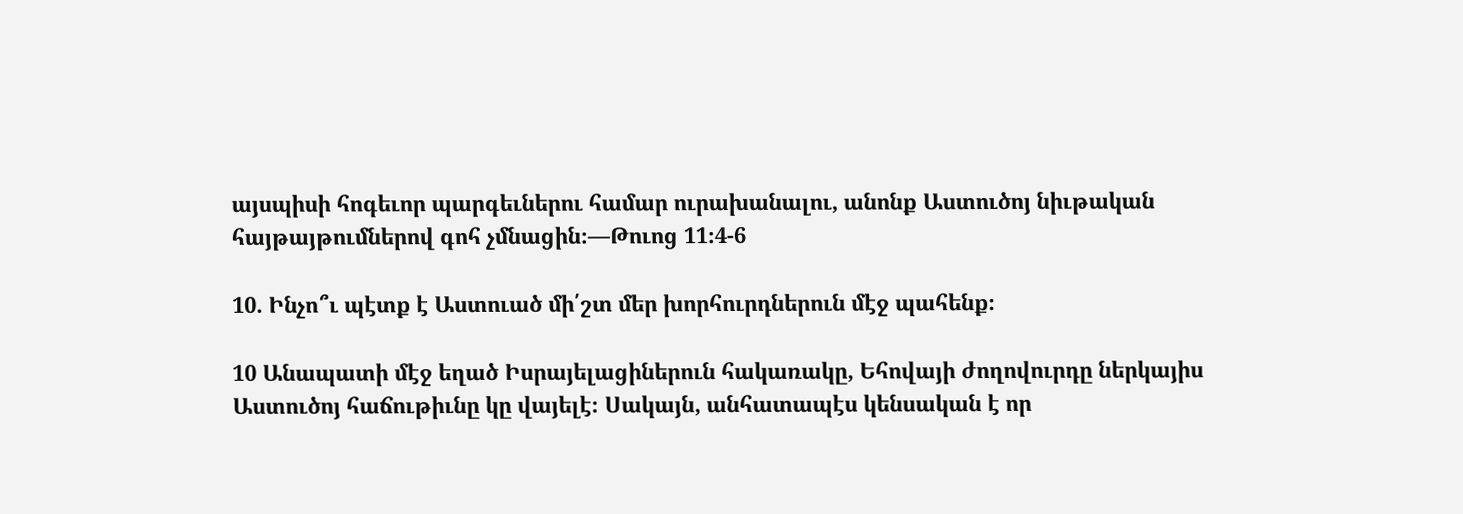այսպիսի հոգեւոր պարգեւներու համար ուրախանալու, անոնք Աստուծոյ նիւթական հայթայթումներով գոհ չմնացին։—Թուոց 11։4-6

10. Ինչո՞ւ պէտք է Աստուած մի՛շտ մեր խորհուրդներուն մէջ պահենք։

10 Անապատի մէջ եղած Իսրայելացիներուն հակառակը, Եհովայի ժողովուրդը ներկայիս Աստուծոյ հաճութիւնը կը վայելէ։ Սակայն, անհատապէս կենսական է որ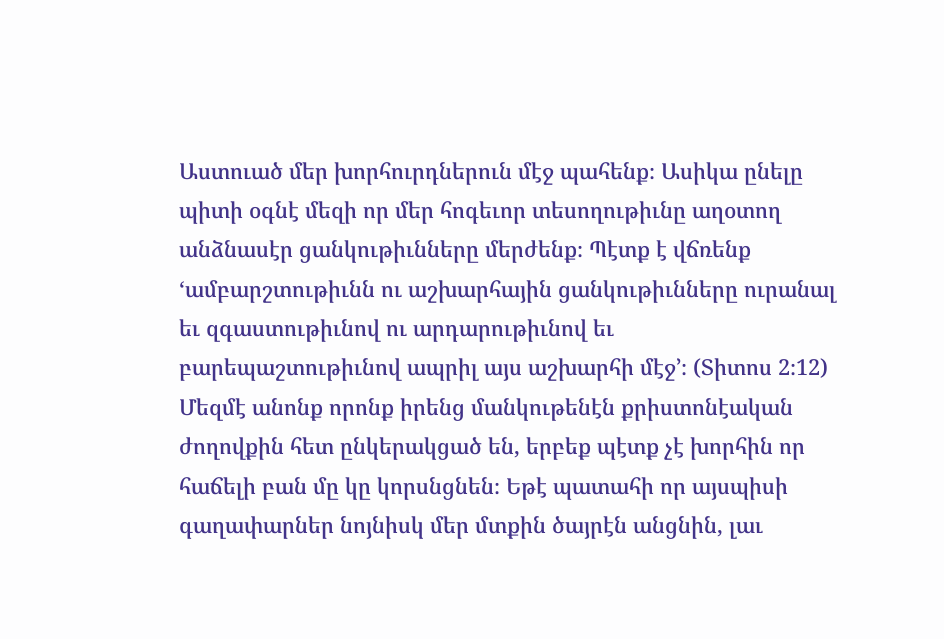Աստուած մեր խորհուրդներուն մէջ պահենք։ Ասիկա ընելը պիտի օգնէ մեզի որ մեր հոգեւոր տեսողութիւնը աղօտող անձնասէր ցանկութիւնները մերժենք։ Պէտք է վճռենք ‘ամբարշտութիւնն ու աշխարհային ցանկութիւնները ուրանալ եւ զգաստութիւնով ու արդարութիւնով եւ բարեպաշտութիւնով ապրիլ այս աշխարհի մէջ’։ (Տիտոս 2։12) Մեզմէ անոնք որոնք իրենց մանկութենէն քրիստոնէական ժողովքին հետ ընկերակցած են, երբեք պէտք չէ խորհին որ հաճելի բան մը կը կորսնցնեն։ Եթէ պատահի որ այսպիսի գաղափարներ նոյնիսկ մեր մտքին ծայրէն անցնին, լաւ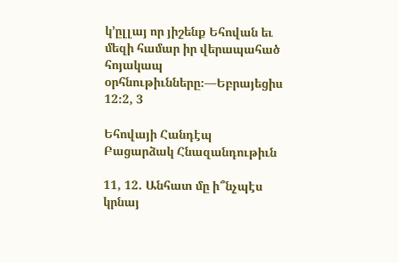կ’ըլլայ որ յիշենք Եհովան եւ մեզի համար իր վերապահած հոյակապ օրհնութիւնները։—Եբրայեցիս 12։2, 3

Եհովայի Հանդէպ Բացարձակ Հնազանդութիւն

11, 12. Անհատ մը ի՞նչպէս կրնայ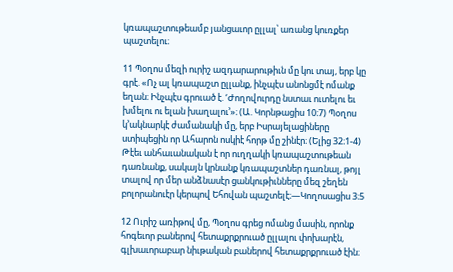կռապաշտութեամբ յանցաւոր ըլլալ՝ առանց կուռքեր պաշտելու։

11 Պօղոս մեզի ուրիշ ազդարարութիւն մը կու տայ, երբ կը գրէ. «Ոչ ալ կռապաշտ ըլլանք, ինչպէս անոնցմէ ոմանք եղան։ Ինչպէս գրուած է. ‘Ժողովուրդը նստաւ ուտելու եւ խմելու ու ելան խաղալու’»։ (Ա. Կորնթացիս 10։7) Պօղոս կ’ակնարկէ ժամանակի մը, երբ Իսրայելացիները ստիպեցին որ Ահարոն ոսկիէ հորթ մը շինէր։ (Ելից 32։1-4) Թէեւ անհաւանական է որ ուղղակի կռապաշտութեան դառնանք, սակայն կրնանք կռապաշտներ դառնալ, թոյլ տալով որ մեր անձնասէր ցանկութիւնները մեզ շեղեն բոլորանուէր կերպով Եհովան պաշտելէ։—Կողոսացիս 3։5

12 Ուրիշ առիթով մը, Պօղոս գրեց ոմանց մասին, որոնք հոգեւոր բաներով հետաքրքրուած ըլլալու փոխարէն, գլխաւորաբար նիւթական բաներով հետաքրքրուած էին։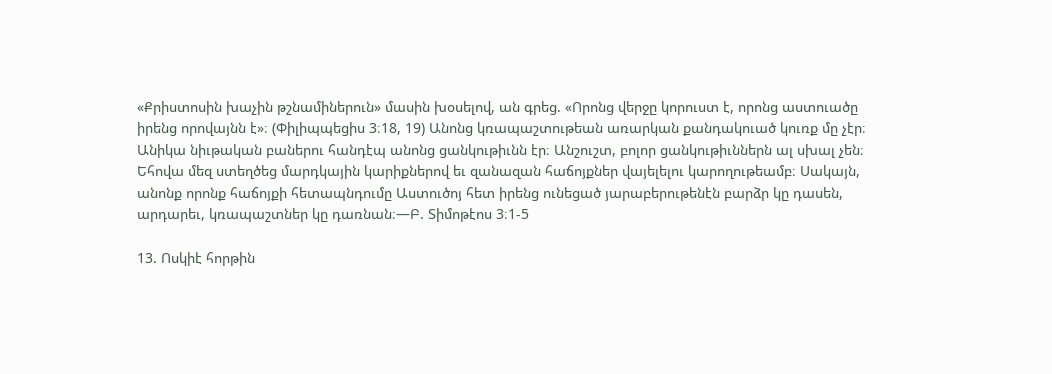«Քրիստոսին խաչին թշնամիներուն» մասին խօսելով, ան գրեց. «Որոնց վերջը կորուստ է, որոնց աստուածը իրենց որովայնն է»։ (Փիլիպպեցիս 3։18, 19) Անոնց կռապաշտութեան առարկան քանդակուած կուռք մը չէր։ Անիկա նիւթական բաներու հանդէպ անոնց ցանկութիւնն էր։ Անշուշտ, բոլոր ցանկութիւններն ալ սխալ չեն։ Եհովա մեզ ստեղծեց մարդկային կարիքներով եւ զանազան հաճոյքներ վայելելու կարողութեամբ։ Սակայն, անոնք որոնք հաճոյքի հետապնդումը Աստուծոյ հետ իրենց ունեցած յարաբերութենէն բարձր կը դասեն, արդարեւ, կռապաշտներ կը դառնան։—Բ. Տիմոթէոս 3։1-5

13. Ոսկիէ հորթին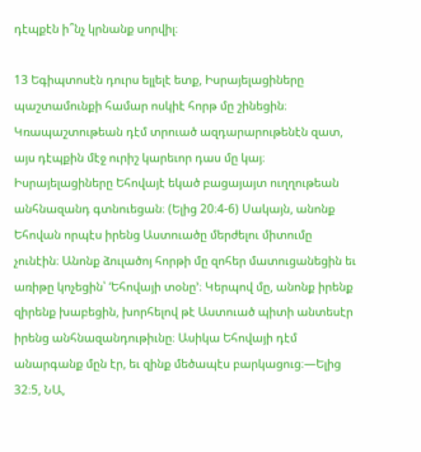դէպքէն ի՞նչ կրնանք սորվիլ։

13 Եգիպտոսէն դուրս ելլելէ ետք, Իսրայելացիները պաշտամունքի համար ոսկիէ հորթ մը շինեցին։ Կռապաշտութեան դէմ տրուած ազդարարութենէն զատ, այս դէպքին մէջ ուրիշ կարեւոր դաս մը կայ։ Իսրայելացիները Եհովայէ եկած բացայայտ ուղղութեան անհնազանդ գտնուեցան։ (Ելից 20։4-6) Սակայն, անոնք Եհովան որպէս իրենց Աստուածը մերժելու միտումը չունէին։ Անոնք ձուլածոյ հորթի մը զոհեր մատուցանեցին եւ առիթը կոչեցին՝ ‘Եհովայի տօնը’։ Կերպով մը, անոնք իրենք զիրենք խաբեցին, խորհելով թէ Աստուած պիտի անտեսէր իրենց անհնազանդութիւնը։ Ասիկա Եհովայի դէմ անարգանք մըն էր, եւ զինք մեծապէս բարկացուց։—Ելից 32։5, ՆԱ,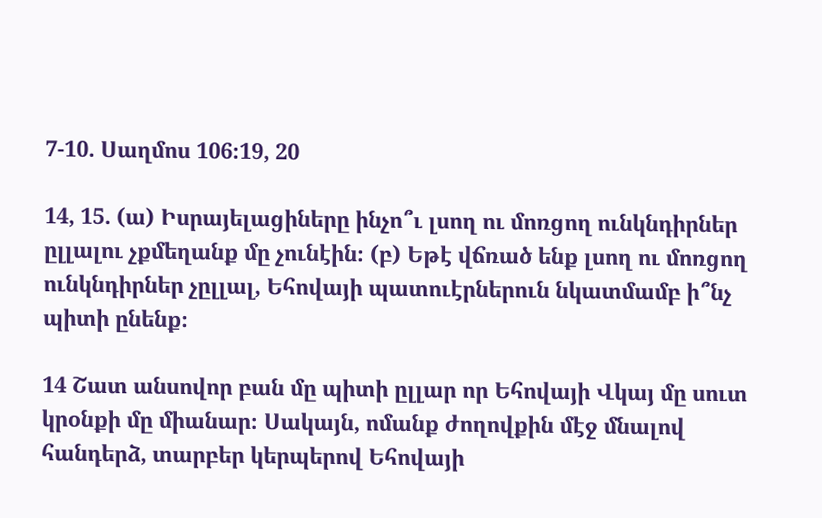7-10. Սաղմոս 106։19, 20

14, 15. (ա) Իսրայելացիները ինչո՞ւ լսող ու մոռցող ունկնդիրներ ըլլալու չքմեղանք մը չունէին։ (բ) Եթէ վճռած ենք լսող ու մոռցող ունկնդիրներ չըլլալ, Եհովայի պատուէրներուն նկատմամբ ի՞նչ պիտի ընենք։

14 Շատ անսովոր բան մը պիտի ըլլար որ Եհովայի Վկայ մը սուտ կրօնքի մը միանար։ Սակայն, ոմանք ժողովքին մէջ մնալով հանդերձ, տարբեր կերպերով Եհովայի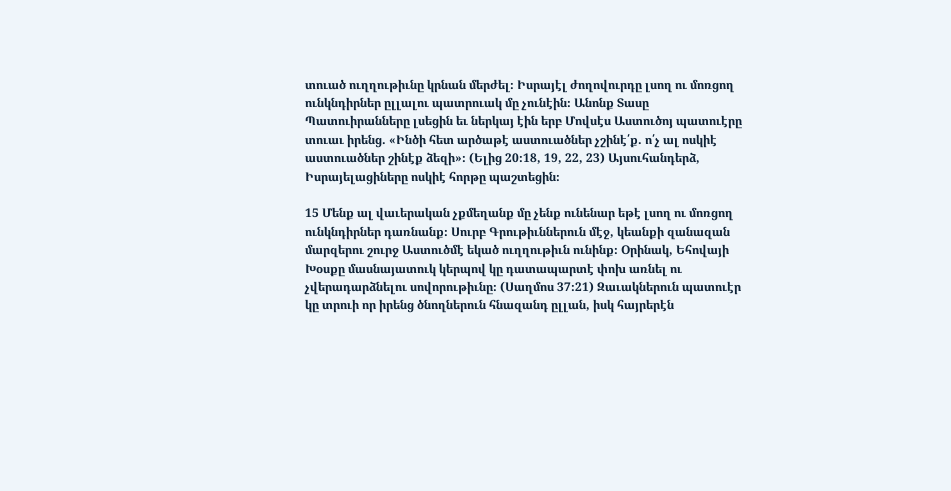տուած ուղղութիւնը կրնան մերժել։ Իսրայէլ ժողովուրդը լսող ու մոռցող ունկնդիրներ ըլլալու պատրուակ մը չունէին։ Անոնք Տասը Պատուիրանները լսեցին եւ ներկայ էին երբ Մովսէս Աստուծոյ պատուէրը տուաւ իրենց. «Ինծի հետ արծաթէ աստուածներ չշինէ՛ք. ո՛չ ալ ոսկիէ աստուածներ շինէք ձեզի»։ (Ելից 20։18, 19, 22, 23) Այսուհանդերձ, Իսրայելացիները ոսկիէ հորթը պաշտեցին։

15 Մենք ալ վաւերական չքմեղանք մը չենք ունենար եթէ լսող ու մոռցող ունկնդիրներ դառնանք։ Սուրբ Գրութիւններուն մէջ, կեանքի զանազան մարզերու շուրջ Աստուծմէ եկած ուղղութիւն ունինք։ Օրինակ, Եհովայի Խօսքը մասնայատուկ կերպով կը դատապարտէ փոխ առնել ու չվերադարձնելու սովորութիւնը։ (Սաղմոս 37։21) Զաւակներուն պատուէր կը տրուի որ իրենց ծնողներուն հնազանդ ըլլան, իսկ հայրերէն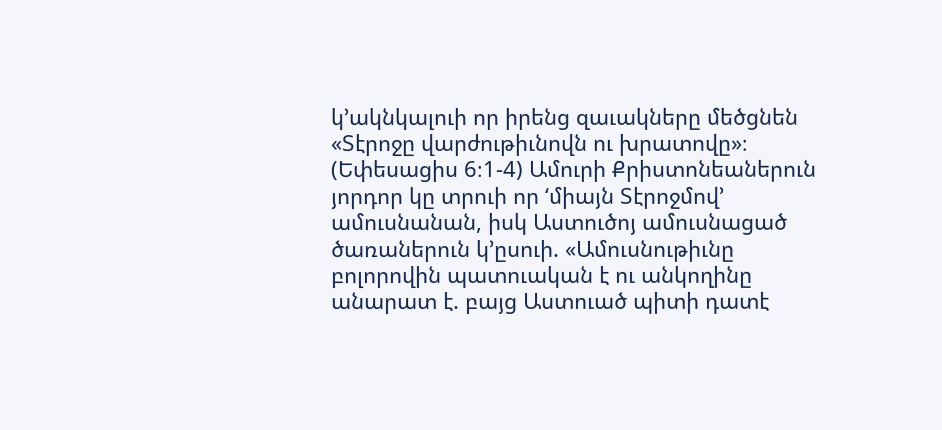կ’ակնկալուի որ իրենց զաւակները մեծցնեն «Տէրոջը վարժութիւնովն ու խրատովը»։ (Եփեսացիս 6։1-4) Ամուրի Քրիստոնեաներուն յորդոր կը տրուի որ ‘միայն Տէրոջմով’ ամուսնանան, իսկ Աստուծոյ ամուսնացած ծառաներուն կ’ըսուի. «Ամուսնութիւնը բոլորովին պատուական է ու անկողինը անարատ է. բայց Աստուած պիտի դատէ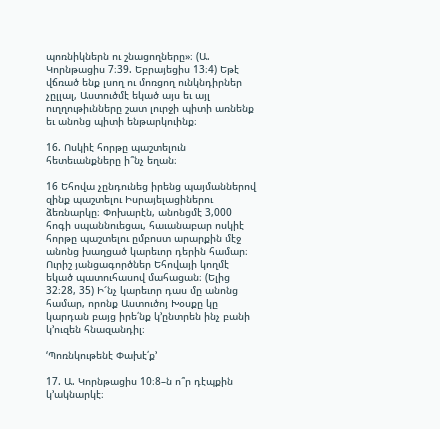պոռնիկներն ու շնացողները»։ (Ա. Կորնթացիս 7։39. Եբրայեցիս 13։4) Եթէ վճռած ենք լսող ու մոռցող ունկնդիրներ չըլլալ, Աստուծմէ եկած այս եւ այլ ուղղութիւնները շատ լուրջի պիտի առնենք եւ անոնց պիտի ենթարկուինք։

16. Ոսկիէ հորթը պաշտելուն հետեւանքները ի՞նչ եղան։

16 Եհովա չընդունեց իրենց պայմաններով զինք պաշտելու Իսրայելացիներու ձեռնարկը։ Փոխարէն, անոնցմէ 3,000 հոգի սպաննուեցաւ, հաւանաբար ոսկիէ հորթը պաշտելու ըմբոստ արարքին մէջ անոնց խաղցած կարեւոր դերին համար։ Ուրիշ յանցագործներ Եհովայի կողմէ եկած պատուհասով մահացան։ (Ելից 32։28, 35) Ի՜նչ կարեւոր դաս մը անոնց համար, որոնք Աստուծոյ Խօսքը կը կարդան բայց իրե՛նք կ’ընտրեն ինչ բանի կ’ուզեն հնազանդիլ։

‘Պոռնկութենէ Փախէ՛ք’

17. Ա. Կորնթացիս 10։8–ն ո՞ր դէպքին կ’ակնարկէ։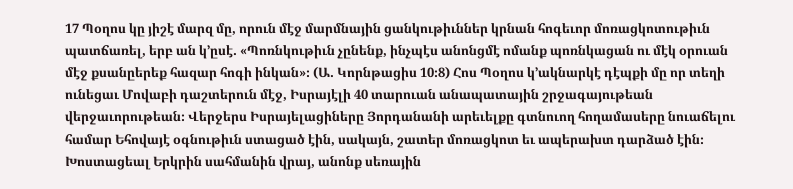17 Պօղոս կը յիշէ մարզ մը, որուն մէջ մարմնային ցանկութիւններ կրնան հոգեւոր մոռացկոտութիւն պատճառել, երբ ան կ’ըսէ. «Պոռնկութիւն չընենք, ինչպէս անոնցմէ ոմանք պոռնկացան ու մէկ օրուան մէջ քսանըերեք հազար հոգի ինկան»։ (Ա. Կորնթացիս 10։8) Հոս Պօղոս կ’ակնարկէ դէպքի մը որ տեղի ունեցաւ Մովաբի դաշտերուն մէջ, Իսրայէլի 40 տարուան անապատային շրջագայութեան վերջաւորութեան։ Վերջերս Իսրայելացիները Յորդանանի արեւելքը գտնուող հողամասերը նուաճելու համար Եհովայէ օգնութիւն ստացած էին, սակայն, շատեր մոռացկոտ եւ ապերախտ դարձած էին։ Խոստացեալ Երկրին սահմանին վրայ, անոնք սեռային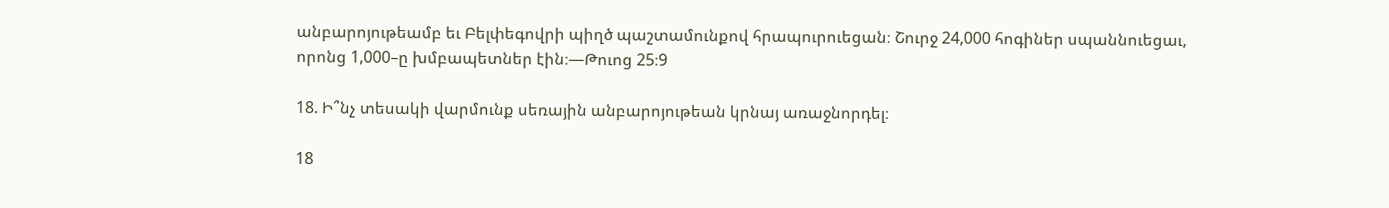անբարոյութեամբ եւ Բելփեգովրի պիղծ պաշտամունքով հրապուրուեցան։ Շուրջ 24,000 հոգիներ սպաննուեցաւ, որոնց 1,000–ը խմբապետներ էին։—Թուոց 25։9

18. Ի՞նչ տեսակի վարմունք սեռային անբարոյութեան կրնայ առաջնորդել։

18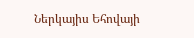Ներկայիս Եհովայի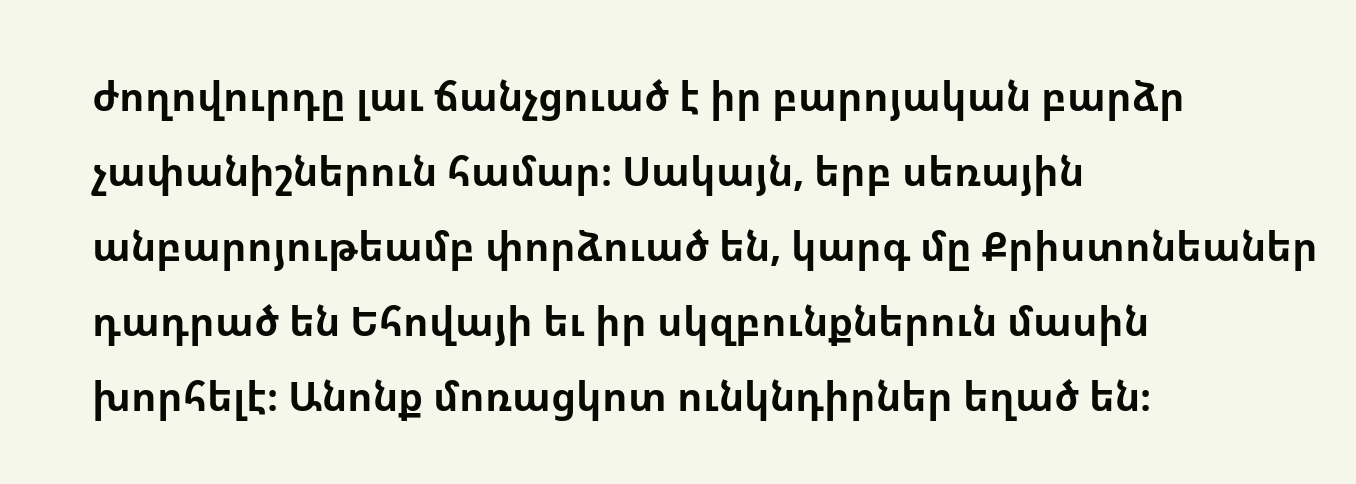ժողովուրդը լաւ ճանչցուած է իր բարոյական բարձր չափանիշներուն համար։ Սակայն, երբ սեռային անբարոյութեամբ փորձուած են, կարգ մը Քրիստոնեաներ դադրած են Եհովայի եւ իր սկզբունքներուն մասին խորհելէ։ Անոնք մոռացկոտ ունկնդիրներ եղած են։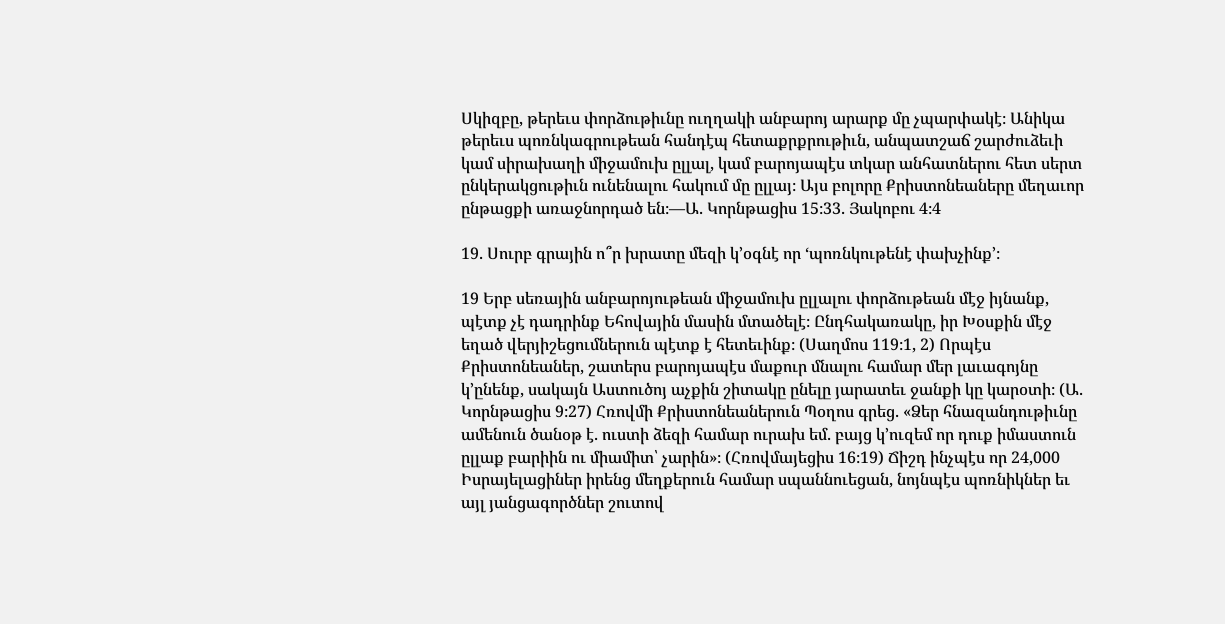Սկիզբը, թերեւս փորձութիւնը ուղղակի անբարոյ արարք մը չպարփակէ։ Անիկա թերեւս պոռնկագրութեան հանդէպ հետաքրքրութիւն, անպատշաճ շարժուձեւի կամ սիրախաղի միջամուխ ըլլալ, կամ բարոյապէս տկար անհատներու հետ սերտ ընկերակցութիւն ունենալու հակում մը ըլլայ։ Այս բոլորը Քրիստոնեաները մեղաւոր ընթացքի առաջնորդած են։—Ա. Կորնթացիս 15։33. Յակոբու 4։4

19. Սուրբ գրային ո՞ր խրատը մեզի կ’օգնէ որ ‘պոռնկութենէ փախչինք’։

19 Երբ սեռային անբարոյութեան միջամուխ ըլլալու փորձութեան մէջ իյնանք, պէտք չէ դադրինք Եհովային մասին մտածելէ։ Ընդհակառակը, իր Խօսքին մէջ եղած վերյիշեցումներուն պէտք է հետեւինք։ (Սաղմոս 119։1, 2) Որպէս Քրիստոնեաներ, շատերս բարոյապէս մաքուր մնալու համար մեր լաւագոյնը կ’ընենք, սակայն Աստուծոյ աչքին շիտակը ընելը յարատեւ ջանքի կը կարօտի։ (Ա. Կորնթացիս 9։27) Հռովմի Քրիստոնեաներուն Պօղոս գրեց. «Ձեր հնազանդութիւնը ամենուն ծանօթ է. ուստի ձեզի համար ուրախ եմ. բայց կ’ուզեմ որ դուք իմաստուն ըլլաք բարիին ու միամիտ՝ չարին»։ (Հռովմայեցիս 16։19) Ճիշդ ինչպէս որ 24,000 Իսրայելացիներ իրենց մեղքերուն համար սպաննուեցան, նոյնպէս պոռնիկներ եւ այլ յանցագործներ շուտով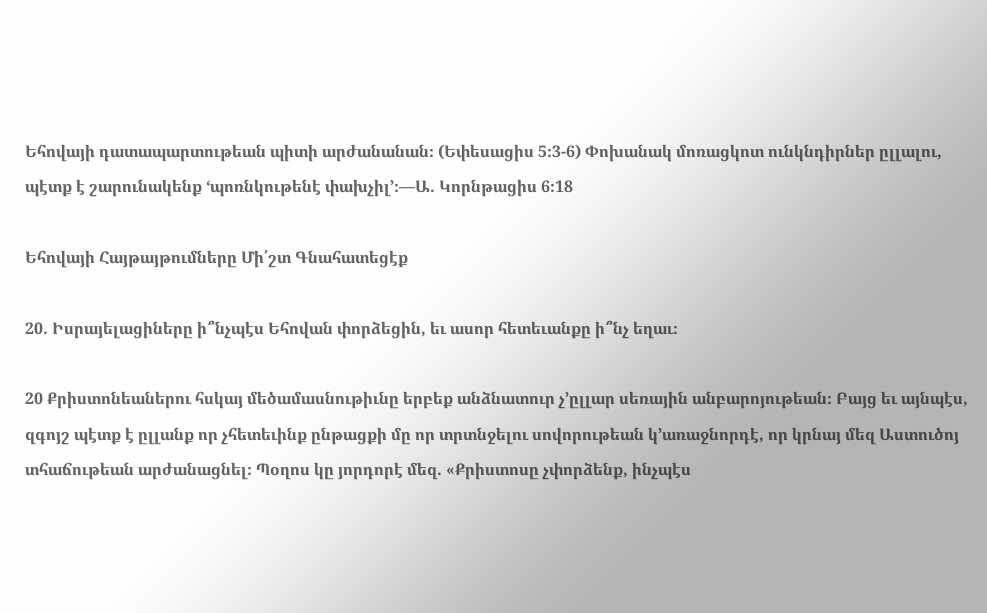Եհովայի դատապարտութեան պիտի արժանանան։ (Եփեսացիս 5։3-6) Փոխանակ մոռացկոտ ունկնդիրներ ըլլալու, պէտք է շարունակենք ‘պոռնկութենէ փախչիլ’։—Ա. Կորնթացիս 6։18

Եհովայի Հայթայթումները Մի՛շտ Գնահատեցէք

20. Իսրայելացիները ի՞նչպէս Եհովան փորձեցին, եւ ասոր հետեւանքը ի՞նչ եղաւ։

20 Քրիստոնեաներու հսկայ մեծամասնութիւնը երբեք անձնատուր չ’ըլլար սեռային անբարոյութեան։ Բայց եւ այնպէս, զգոյշ պէտք է ըլլանք որ չհետեւինք ընթացքի մը որ տրտնջելու սովորութեան կ’առաջնորդէ, որ կրնայ մեզ Աստուծոյ տհաճութեան արժանացնել։ Պօղոս կը յորդորէ մեզ. «Քրիստոսը չփորձենք, ինչպէս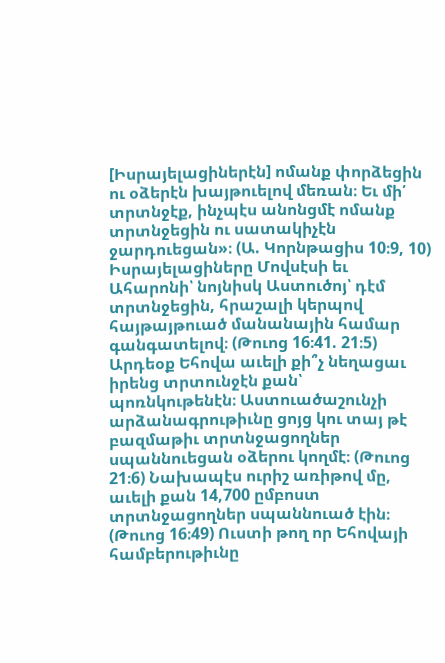[Իսրայելացիներէն] ոմանք փորձեցին ու օձերէն խայթուելով մեռան։ Եւ մի՛ տրտնջէք, ինչպէս անոնցմէ ոմանք տրտնջեցին ու սատակիչէն ջարդուեցան»։ (Ա. Կորնթացիս 10։9, 10) Իսրայելացիները Մովսէսի եւ Ահարոնի՝ նոյնիսկ Աստուծոյ՝ դէմ տրտնջեցին, հրաշալի կերպով հայթայթուած մանանային համար գանգատելով։ (Թուոց 16։41. 21։5) Արդեօք Եհովա աւելի քի՞չ նեղացաւ իրենց տրտունջէն քան՝ պոռնկութենէն։ Աստուածաշունչի արձանագրութիւնը ցոյց կու տայ թէ բազմաթիւ տրտնջացողներ սպաննուեցան օձերու կողմէ։ (Թուոց 21։6) Նախապէս ուրիշ առիթով մը, աւելի քան 14,700 ըմբոստ տրտնջացողներ սպաննուած էին։ (Թուոց 16։49) Ուստի թող որ Եհովայի համբերութիւնը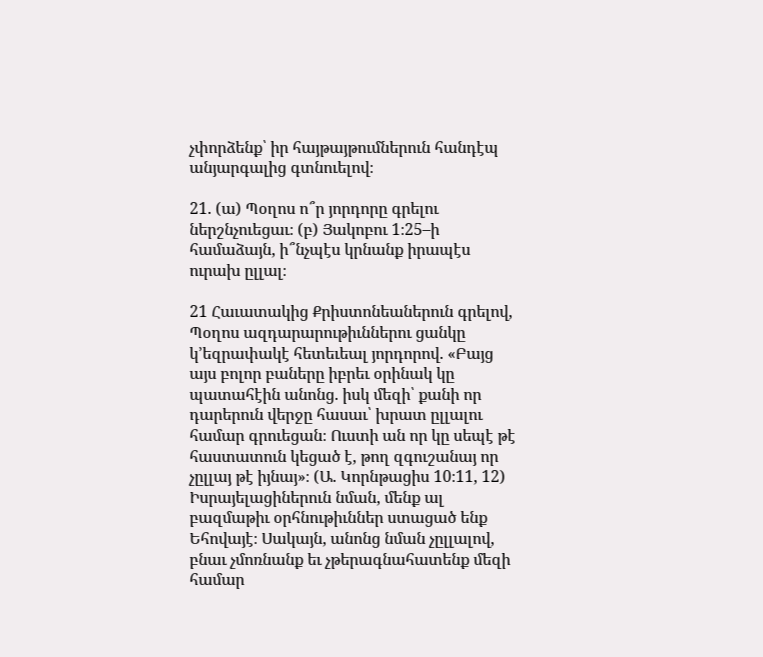չփորձենք՝ իր հայթայթումներուն հանդէպ անյարգալից գտնուելով։

21. (ա) Պօղոս ո՞ր յորդորը գրելու ներշնչուեցաւ։ (բ) Յակոբու 1։25–ի համաձայն, ի՞նչպէս կրնանք իրապէս ուրախ ըլլալ։

21 Հաւատակից Քրիստոնեաներուն գրելով, Պօղոս ազդարարութիւններու ցանկը կ’եզրափակէ հետեւեալ յորդորով. «Բայց այս բոլոր բաները իբրեւ օրինակ կը պատահէին անոնց. իսկ մեզի՝ քանի որ դարերուն վերջը հասաւ՝ խրատ ըլլալու համար գրուեցան։ Ուստի ան որ կը սեպէ թէ հաստատուն կեցած է, թող զգուշանայ որ չըլլայ թէ իյնայ»։ (Ա. Կորնթացիս 10։11, 12) Իսրայելացիներուն նման, մենք ալ բազմաթիւ օրհնութիւններ ստացած ենք Եհովայէ։ Սակայն, անոնց նման չըլլալով, բնաւ չմոռնանք եւ չթերագնահատենք մեզի համար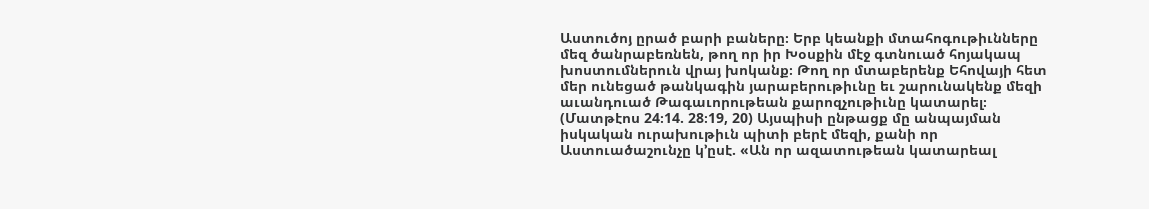Աստուծոյ ըրած բարի բաները։ Երբ կեանքի մտահոգութիւնները մեզ ծանրաբեռնեն, թող որ իր Խօսքին մէջ գտնուած հոյակապ խոստումներուն վրայ խոկանք։ Թող որ մտաբերենք Եհովայի հետ մեր ունեցած թանկագին յարաբերութիւնը եւ շարունակենք մեզի աւանդուած Թագաւորութեան քարոզչութիւնը կատարել։ (Մատթէոս 24։14. 28։19, 20) Այսպիսի ընթացք մը անպայման իսկական ուրախութիւն պիտի բերէ մեզի, քանի որ Աստուածաշունչը կ’ըսէ. «Ան որ ազատութեան կատարեալ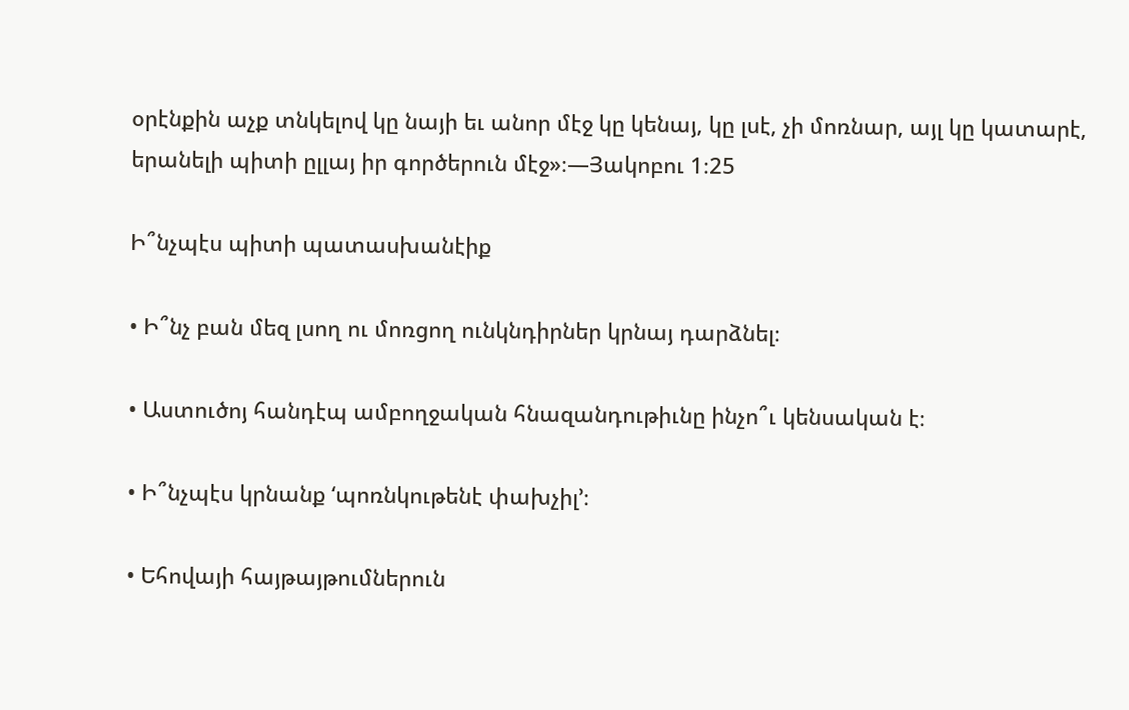օրէնքին աչք տնկելով կը նայի եւ անոր մէջ կը կենայ, կը լսէ, չի մոռնար, այլ կը կատարէ, երանելի պիտի ըլլայ իր գործերուն մէջ»։—Յակոբու 1։25

Ի՞նչպէս պիտի պատասխանէիք

• Ի՞նչ բան մեզ լսող ու մոռցող ունկնդիրներ կրնայ դարձնել։

• Աստուծոյ հանդէպ ամբողջական հնազանդութիւնը ինչո՞ւ կենսական է։

• Ի՞նչպէս կրնանք ‘պոռնկութենէ փախչիլ’։

• Եհովայի հայթայթումներուն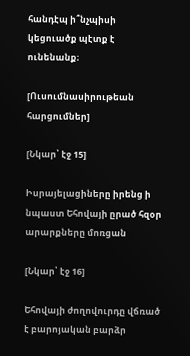հանդէպ ի՞նչպիսի կեցուածք պէտք է ունենանք։

[Ուսումնասիրութեան հարցումներ]

[Նկար՝ էջ 15]

Իսրայելացիները իրենց ի նպաստ Եհովայի ըրած հզօր արարքները մոռցան

[Նկար՝ էջ 16]

Եհովայի ժողովուրդը վճռած է բարոյական բարձր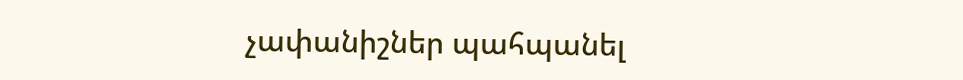չափանիշներ պահպանել